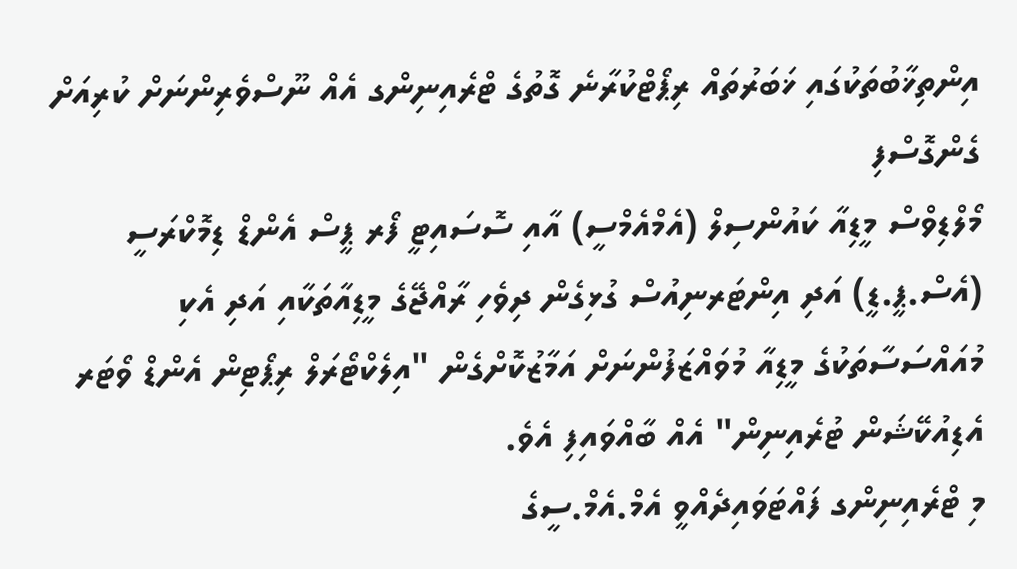އިންތިޚާބުތަކުގައި ޚަބަރުތައް ރިޕޯޓްކުރާނެ ގޮތުގެ ޓްރެއިނިންގ އެއް ނޫސްވެރިންނަށް ކުރިއަށް ގެންގޮސްފި
މޯލްޑިވްސް މީޑިއާ ކައުންސިލް (އެމްއެމްސީ) އާއި ސޮސައިޓީ ފޯރ ޕީސް އެންޑް ޑިމޮކްރަސީ (އެސް.ޕީ.ޑީ) އަދި އިންޓަރނިއުސް ގުޅިގެން ދިވެހި ރާއްޖޭގެ މީޑިއާތަކާއި އަދި އެކި މުއައްސަސާތަކުގެ މީޑިއާ މުވައްޒަފުންނަށް އަމާޒުކޮށްގެން "އިލެކްޓޯރަލް ރިޕޯޓިން އެންޑް ވޯޓަރ އެޑިއުކޭޝަން ޓުރެއިނިން" އެއް ބާއްވައިފި އެވެ.
މި ޓްރެއިނިންގ ފައްޓަވައިދެއްވީ އެމް.އެމް.ސީގެ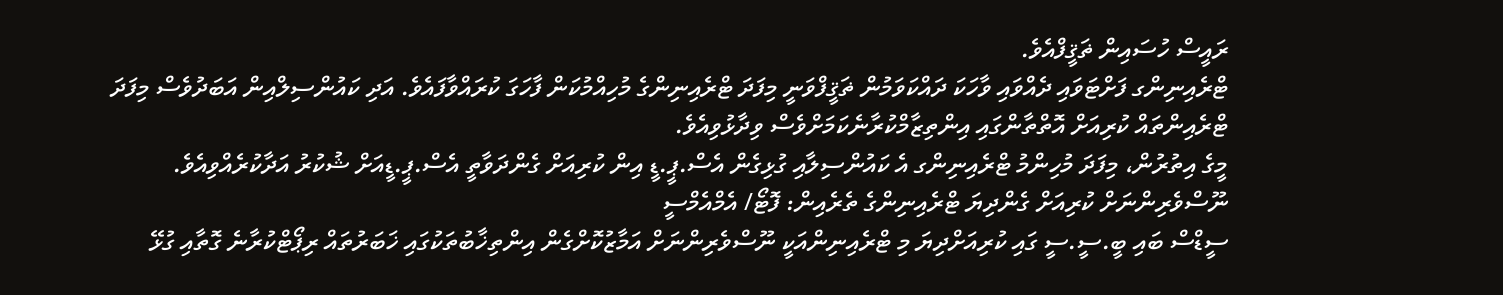ރައީސް ހުސައިން ޡަޤީފްއެވެ.
ޓްރެއިނިންގ ފަށްޓަވައި ދެއްވައި ވާހަކަ ދައްކަވަމުން ޡަޤީފްވަނީ މިފަދަ ޓްރެއިނިންގެ މުހިއްމުކަން ފާހަގަ ކުރައްވާފައެވެ. އަދި ކައުންސިލްއިން އަބަދުވެސް މިފަދަ ޓްރެއިންތައް ކުރިއަށް އޮތްތާންގައި އިންތިޒާމްކުރާނެކަމަށްވެސް ވިދާޅުވިއެވެ.
މީގެ އިތުރުން، މިފަދަ މުހިންމު ޓްރެއިނިންގ އެ ކައުންސިލާއި ގުޅިގެން އެސް.ޕީ.ޑީ އިން ކުރިއަށް ގެންދަވާތީ އެސް.ޕީ.ޑީއަށް ޝުކުރު އަދާކުރެއްވިއެވެ.
ނޫސްވެރިންނަށް ކުރިއަށް ގެންދިޔަ ޓްރެއިނިންގެ ތެރެއިން: ފޮޓޯ/ އެމްއެމްސީ
ސީޑްސް ބައި ބީ.ސީ.ސީ ގައި ކުރިއަށްދިޔަ މި ޓްރެއިނިންއަކީ ނޫސްވެރިންނަށް އަމާޒުކޮށްގެން އިންތިޚާބުތަކުގައި ޚަބަރުތައް ރިޕޯޓްކުރާނެ ގޮތާއި ގުޅޭ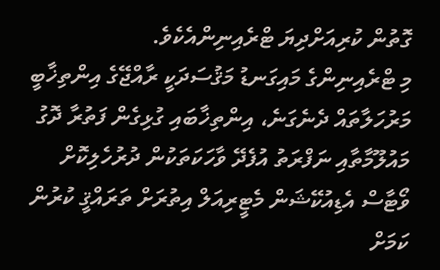ގޮތުން ކުރިއަށްދިޔަ ޓްރެއިނިންއެކެވެ.
މި ޓްރެއިނިންގެ މައިގަނޑު މަޤުސަދަކީ ރާއްޖޭގެ އިންތިޚާބީ މަރުހަލާތައް ދެނެގަނެ، އިންތިޚާބައި ގުޅިގެން ފަތުރާ ދޮގު މައުލޫމާތާއި ނަފްރަތު އުފެދޭ ވާހަކަތަކުން ދުރުހެލިކޮށް ވޯޓާސް އެޑިއުކޭޝަން މެޓީރިއަލް އިތުރަށް ތަރައްޤީ ކުރުން ކަމަށް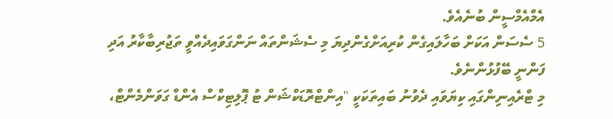އެމްއެމްސީން ބުނެއެވެ.
5 ސެސަން އަކަށް ބަހާލައިގެން ކުރިއަށްގެންދިޔަ މި ސެޝަންތައް ނަންގަވައިދެއްވީ ތަޖުރިބާކާރު އަދި ފަންނީ ބޭފުޅުންނެވެ.
މި ޓްރެއިނިންގައި ކިޔަވައި ދެވުނު ބައިތަކަކީ "އިންޓްރޮޑަކްޝަން ޓު ޕޮލިޓިކްސް އެންޑް ގަވަންމެންޓް،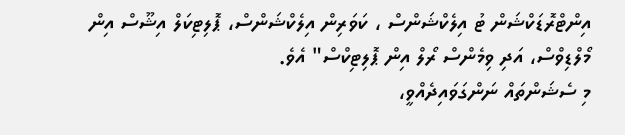އިންޓްރޮޑަކްޝަން ޓު އިލެކްޝަންސް ، ކަވަރިން އިލެކްޝަންސް، ޕޮލިޓިކަލް އިޝޫސް އިން މޯލްޑިވްސް، އަދި ވިމެންސް ރޯލް އިން ޕޮލިޓިކްސް" އެވެ.
މި ސެޝަންތައް ނަންގަވައިދެއްވީ،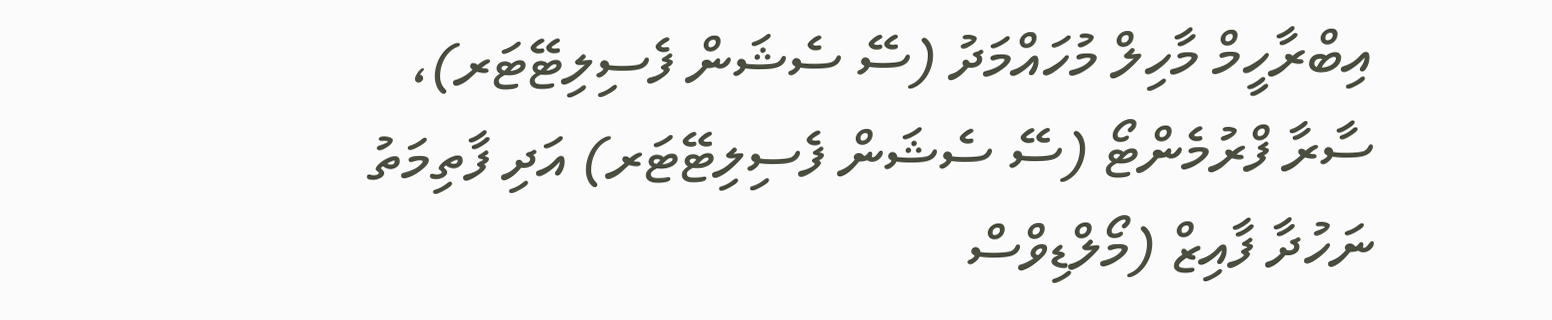އިބްރާހީމް މާހިލް މުހައްމަދު (ސޭ ސެޝަން ފެސިލިޓޭޓަރ)، ސާރާ ފްރުމެންޓޯ (ސޭ ސެޝަން ފެސިލިޓޭޓަރ) އަދި ފާތިމަތު ނަހުދާ ފާއިޒް (މޯލްޑިވްސް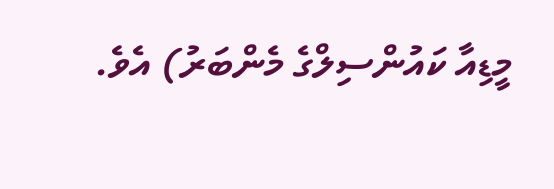މީޑިއާ ކައުންސިލްގެ މެންބަރު) އެވެ.